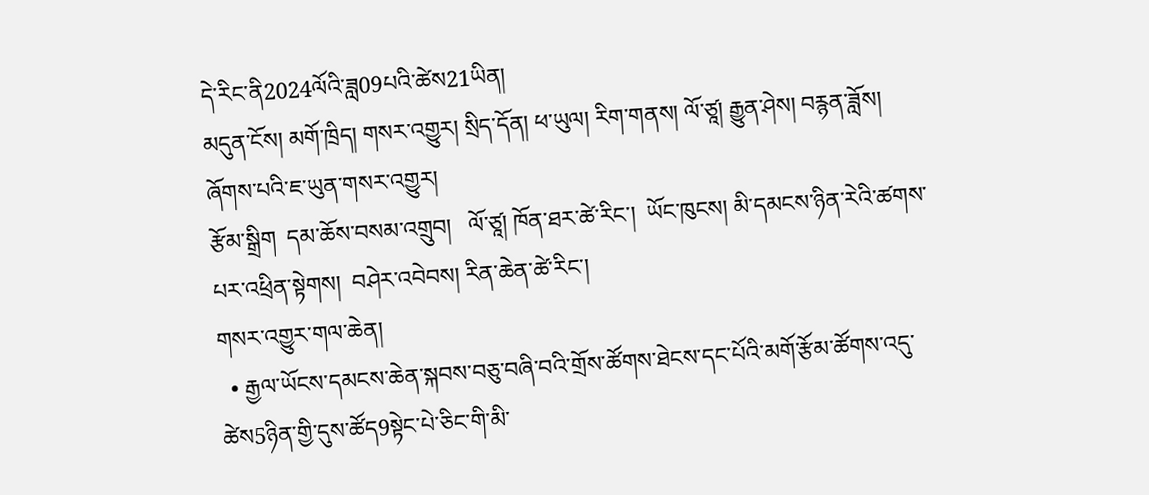དེ་རིང་ནི2024ལོའི་ཟླ09པའི་ཚེས21ཡིན།
མདུན་ངོས། མགོ་ཁྲིད། གསར་འགྱུར། སྲིད་དོན། ཕ་ཡུལ། རིག་གནས། ལོ་ཙཱ། རྒྱུན་ཤེས། བརྙན་ཟློས།
ཞོགས་པའི་ཇ་ཡུན་གསར་འགྱུར།
རྩོམ་སྒྲིག  དམ་ཆོས་བསམ་འགྲུབ།   ལོ་ཙཱ། ཁོན་ཐར་ཚེ་རིང་།  ཡོང་ཁུངས། མི་དམངས་ཉིན་རེའི་ཚགས་པར་འཕྲིན་སྟེགས།  བཤེར་འབེབས། རིན་ཆེན་ཚེ་རིང་།
གསར་འགྱུར་གལ་ཆེན།
  • རྒྱལ་ཡོངས་དམངས་ཆེན་སྐབས་བཅུ་བཞི་བའི་གྲོས་ཚོགས་ཐེངས་དང་པོའི་མགོ་རྩོམ་ཚོགས་འདུ་ཚེས5ཉིན་གྱི་དུས་ཚོད9སྟེང་པེ་ཅིང་གི་མི་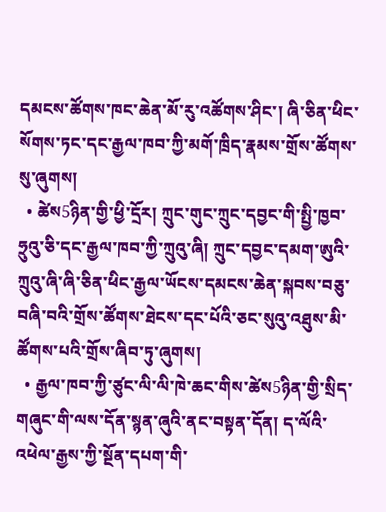དམངས་ཚོགས་ཁང་ཆེན་མོ་རུ་འཚོགས་ཤིང་། ཞི་ཅིན་ཕིང་སོགས་ཏང་དང་རྒྱལ་ཁབ་ཀྱི་མགོ་ཁྲིད་རྣམས་གྲོས་ཚོགས་སུ་ཞུགས།
  • ཚེས5ཉིན་གྱི་ཕྱི་དྲོར། ཀྲུང་གུང་ཀྲུང་དབྱང་གི་སྤྱི་ཁྱབ་ཧྲུའུ་ཅི་དང་རྒྱལ་ཁབ་ཀྱི་ཀྲུའུ་ཞི། ཀྲུང་དབྱང་དམག་ཨུའི་ཀྲུའུ་ཞི་ཞི་ཅིན་ཕིང་རྒྱལ་ཡོངས་དམངས་ཆེན་སྐབས་བཅུ་བཞི་བའི་གྲོས་ཚོགས་ཐེངས་དང་པོའི་ཅང་སུའུ་འཐུས་མི་ཚོགས་པའི་གྲོས་ཞིབ་ཏུ་ཞུགས།
  • རྒྱལ་ཁབ་ཀྱི་ཙུང་ལི་ལི་ཁེ་ཆང་གིས་ཚེས5ཉིན་གྱི་སྲིད་གཞུང་གི་ལས་དོན་སྙན་ཞུའི་ནང་བསྟན་དོན། ད་ལོའི་འཕེལ་རྒྱས་ཀྱི་སྔོན་དཔག་གི་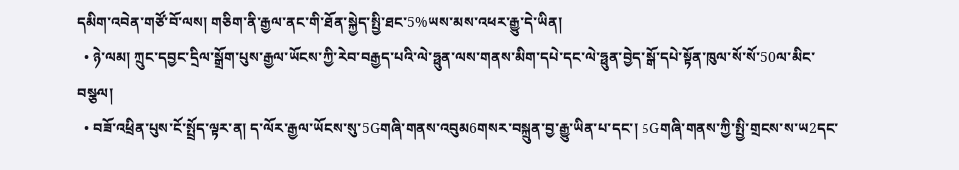དམིག་འབེན་གཙོ་བོ་ལས། གཅིག་ནི་རྒྱལ་ནང་གི་ཐོན་སྐྱེད་སྤྱི་ཐང་5%ཡས་མས་འཕར་རྒྱུ་དེ་ཡིན།
  • ཉེ་ལམ། ཀྲུང་དབྱང་དྲིལ་སྒྲོག་པུས་རྒྱལ་ཡོངས་ཀྱི་རེབ་བརྒྱད་པའི་ལེ་ཧྥུན་ལས་གནས་མིག་དཔེ་དང་ལེ་ཧྥུན་བྱེད་སྒོ་དཔེ་སྟོན་ཁུལ་སོ་སོ་50ལ་མིང་བསྩལ།
  • བཟོ་འཕྲིན་པུས་ངོ་སྤྲོད་ལྟར་ན། ད་ལོར་རྒྱལ་ཡོངས་སུ་5Gགཞི་གནས་འབུམ6གསར་བསྐྲུན་བྱ་རྒྱུ་ཡིན་པ་དང་། 5Gགཞི་གནས་ཀྱི་སྤྱི་གྲངས་ས་ཡ2དང་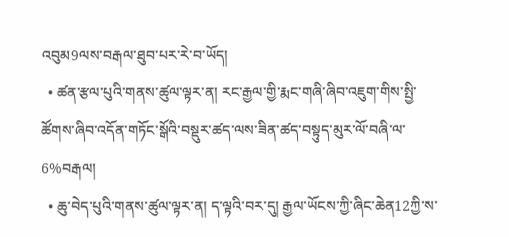འབུམ9ལས་བརྒལ་ཐུབ་པར་རེ་བ་ཡོད།
  • ཚན་རྩལ་པུའི་གནས་ཚུལ་ལྟར་ན། རང་རྒྱལ་གྱི་རྨང་གཞི་ཞིབ་འཇུག་གིས་སྤྱི་ཚོགས་ཞིབ་འདོན་གཏོང་སྒོའི་བསྡུར་ཚད་ལས་ཟིན་ཚད་བསྟུད་མུར་ལོ་བཞི་ལ་6%བརྒལ།
  • ཆུ་བེད་པུའི་གནས་ཚུལ་ལྟར་ན། ད་ལྟའི་བར་དུ། རྒྱལ་ཡོངས་ཀྱི་ཞིང་ཆེན12ཀྱི་ས་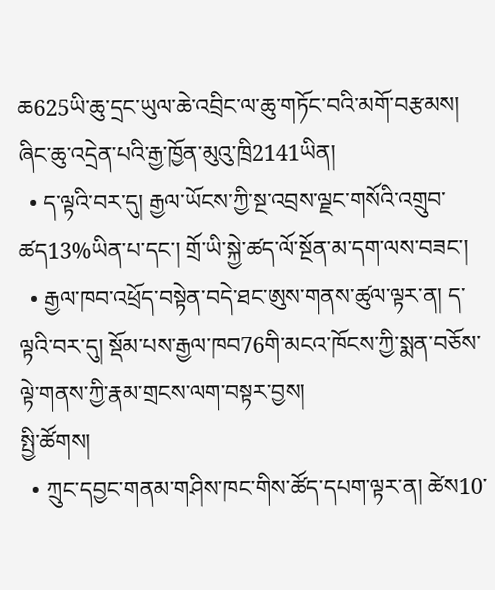ཆ625ཡི་ཆུ་དྲང་ཡུལ་ཆེ་འབྲིང་ལ་ཆུ་གཏོང་བའི་མགོ་བརྩམས། ཞིང་ཆུ་འདྲེན་པའི་རྒྱ་ཁྱོན་མུའུ་ཁྲི2141ཡིན།
  • ད་ལྟའི་བར་དུ། རྒྱལ་ཡོངས་ཀྱི་སྔ་འབྲས་ལྗང་གསོའི་འགྲུབ་ཚད13%ཡིན་པ་དང་། གྲོ་ཡི་སྐྱེ་ཚད་ལོ་སྔོན་མ་དག་ལས་བཟང་།
  • རྒྱལ་ཁབ་འཕྲོད་བསྟེན་བདེ་ཐང་ཨུས་གནས་ཚུལ་ལྟར་ན། ད་ལྟའི་བར་དུ། སྡོམ་པས་རྒྱལ་ཁབ76གི་མངའ་ཁོངས་ཀྱི་སྨན་བཅོས་ལྟེ་གནས་ཀྱི་རྣམ་གྲངས་ལག་བསྟར་བྱས།
སྤྱི་ཚོགས།
  • ཀྲུང་དབྱང་གནམ་གཤིས་ཁང་གིས་ཚོད་དཔག་ལྟར་ན། ཚེས10་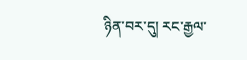ཉིན་བར་དུ། རང་རྒྱལ་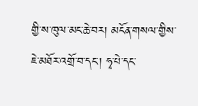གྱི་ས་ཁུལ་མང་ཆེ་བར། མངོན་གསལ་གྱིས་ཇེ་མཐོར་འགྲོ་བ་དང་། ཧྭ་པེ་དང་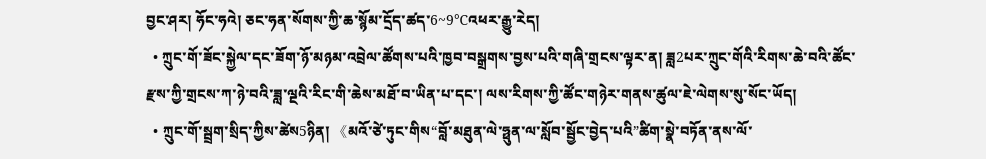བྱང་ཤར། ཧོང་ཧའེ། ཅང་ཧན་སོགས་ཀྱི་ཆ་སྙོམ་དྲོད་ཚད་6~9℃འཕར་རྒྱུ་རེད།
  • ཀྲུང་གོ་ཟོང་སྐྱེལ་དང་ཟོག་ཉོ་མཉམ་འབྲེལ་ཚོགས་པའི་ཁྱབ་བསྒྲགས་བྱས་པའི་གཞི་གྲངས་ལྟར་ན། ཟླ2པར་ཀྲུང་གོའི་རིགས་ཆེ་བའི་ཚོང་རྫས་ཀྱི་གྲངས་ཀ་ཉེ་བའི་ཟླ་ལྔའི་རིང་གི་ཆེས་མཐོ་བ་ཡིན་པ་དང་། ལས་རིགས་ཀྱི་ཚོང་གཉེར་གནས་ཚུལ་ཇེ་ལེགས་སུ་སོང་ཡོད།
  • ཀྲུང་གོ་སྦྲག་སྲིད་ཀྱིས་ཚེས5ཉིན། 《མའོ་ཙེ་ཏུང་གིས“བློ་མཐུན་ལེ་ཧྥུན་ལ་སློབ་སྦྱོང་བྱེད་པའི”ཚིག་སྣེ་བཏོན་ནས་ལོ་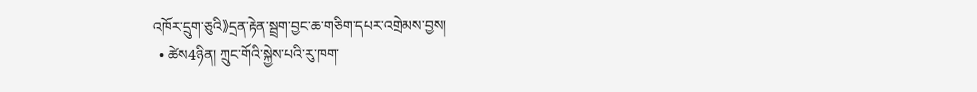འཁོར་དྲུག་ཅུའི》དྲན་རྟེན་སྦྲག་བྱང་ཆ་གཅིག་དཔར་འགྲེམས་བྱས།
  • ཚེས4ཉིན། ཀྲུང་གོའི་སྐྱེས་པའི་རུ་ཁག་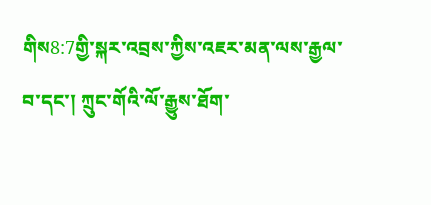གིས8:7གྱི་སྐར་འབྲས་ཀྱིས་འཇར་མན་ལས་རྒྱལ་བ་དང་། ཀྲུང་གོའི་ལོ་རྒྱུས་ཐོག་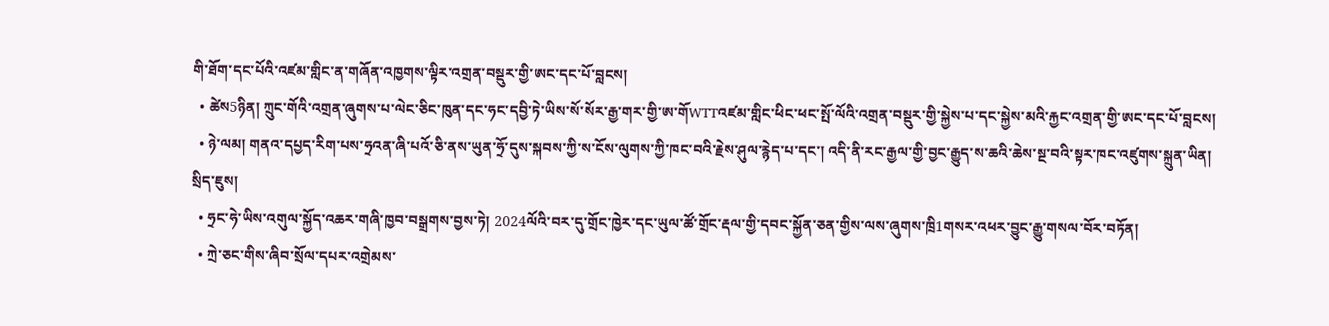གི་ཐོག་དང་པོའི་འཛམ་གླིང་ན་གཞོན་འཁྱགས་ལྟིར་འགྲན་བསྡུར་གྱི་ཨང་དང་པོ་བླངས།
  • ཚེས5ཉིན། ཀྲུང་གོའི་འགྲན་ཞུགས་པ་ལེང་ཅིང་ཁུན་དང་ཧང་དབྱི་ཏེ་ཡིས་སོ་སོར་རྒྱ་གར་གྱི་ཨ་གོWTTའཛམ་གླིང་ཕིང་ཕང་སྤོ་ལོའི་འགྲན་བསྡུར་གྱི་སྐྱེས་པ་དང་སྐྱེས་མའི་རྐྱང་འགྲན་གྱི་ཨང་དང་པོ་བླངས།
  • ཉེ་ལམ། གནའ་དཔྱད་རིག་པས་ཧྲའན་ཞི་པའོ་ཅི་ནས་ཡུན་ཧྲོ་དུས་སྐབས་ཀྱི་ས་ངོས་ལུགས་ཀྱི་ཁང་བའི་རྗེས་ཤུལ་རྙེད་པ་དང་། འདི་ནི་རང་རྒྱལ་གྱི་བྱང་རྒྱུད་ས་ཆའི་ཆེས་སྔ་བའི་སྟར་ཁང་འཛུགས་སྐྲུན་ཡིན།
སྲིད་ཇུས།
  • ཧྲང་ཧེ་ཡིས་འགུལ་སྐྱོད་འཆར་གཞི་ཁྱབ་བསྒྲགས་བྱས་ཏེ། 2024ལོའི་བར་དུ་གྲོང་ཁྱེར་དང་ཡུལ་ཚོ་གྲོང་རྡལ་གྱི་དབང་སྐྱོན་ཅན་གྱིས་ལས་ཞུགས་ཁྲི1གསར་འཕར་བྱུང་རྒྱུ་གསལ་བོར་བཏོན།
  • ཀྲེ་ཅང་གིས་ཞིབ་སྲོལ་དཔར་འགྲེམས་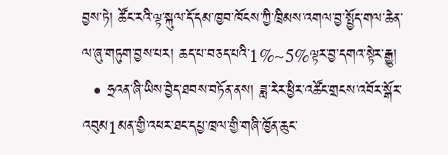བྱས་ཏེ། ཚོང་རའི་ལྟ་སྐུལ་དོ་དམ་ཁྱབ་ཁོངས་ཀྱི་ཁྲིམས་འགལ་བྱ་སྤྱོད་གལ་ཆེན་ལ་ཞུ་གཏུག་བྱས་པར། ཆད་པ་བཅད་པའི་1%~5%ལྟར་བྱ་དགའ་སྟེར་རྒྱུ།
  • ཧྲའན་ཞི་ཡིས་བྱེད་ཐབས་བཏོན་ནས། ཟླ་རེར་ཕྱིར་འཚོང་གྲངས་འབོར་སྒོར་འབུམ1མན་གྱི་འཕར་ཐང་དཔྱ་ཁྲལ་གྱི་གཞི་ཁྱོན་ཆུང་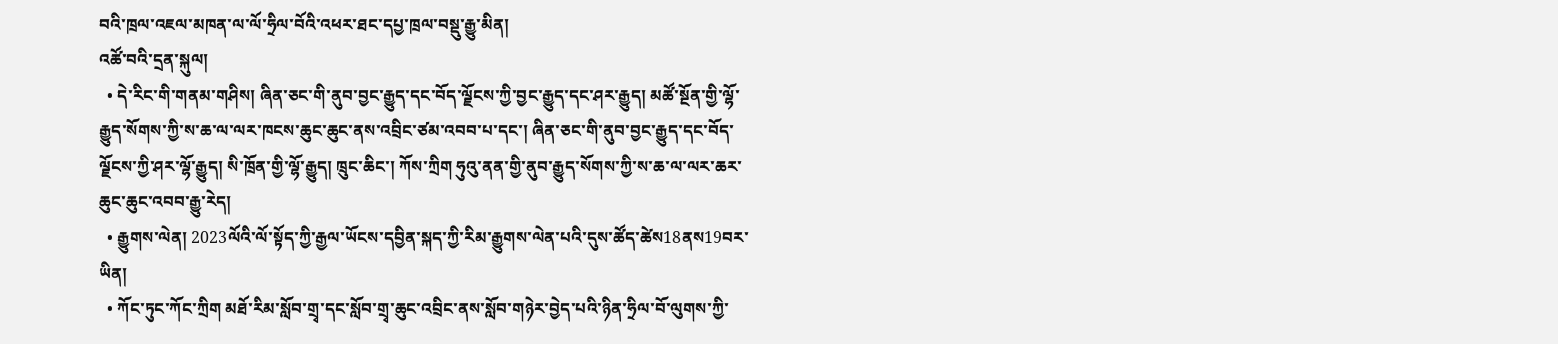བའི་ཁྲལ་འཇལ་མཁན་ལ་ལོ་ཧྲིལ་བོའི་འཕར་ཐང་དཔྱ་ཁྲལ་བསྡུ་རྒྱུ་མིན།
འཚོ་བའི་དྲན་སྐུལ།
  • དེ་རིང་གི་གནམ་གཤིས། ཞིན་ཅང་གི་ནུབ་བྱང་རྒྱུད་དང་བོད་ལྗོངས་ཀྱི་བྱང་རྒྱུད་དང་ཤར་རྒྱུད། མཚོ་སྔོན་གྱི་ལྷོ་རྒྱུད་སོགས་ཀྱི་ས་ཆ་ལ་ལར་ཁངས་ཆུང་ཆུང་ནས་འབྲིང་ཙམ་འབབ་པ་དང་། ཞིན་ཅང་གི་ནུབ་བྱང་རྒྱུད་དང་བོད་ལྗོངས་ཀྱི་ཤར་ལྷོ་རྒྱུད། སི་ཁྲོན་གྱི་ལྷོ་རྒྱུད། ཁྲུང་ཆིང་། ཀོས་ཀྲིག ཧུའུ་ནན་གྱི་ནུབ་རྒྱུད་སོགས་ཀྱི་ས་ཆ་ལ་ལར་ཆར་ཆུང་ཆུང་འབབ་རྒྱུ་རེད།
  • རྒྱུགས་ལེན། 2023ལོའི་ལོ་སྟོད་ཀྱི་རྒྱལ་ཡོངས་དབྱིན་སྐད་ཀྱི་རིམ་རྒྱུགས་ལེན་པའི་དུས་ཚོད་ཚེས18ནས19བར་ཡིན།
  • ཀོང་ཏུང་ཀོང་ཀྲིག མཐོ་རིམ་སློབ་གྲྭ་དང་སློབ་གྲྭ་ཆུང་འབྲིང་ནས་སློབ་གཉེར་བྱེད་པའི་ཉིན་ཧྲིལ་བོ་ལུགས་ཀྱི་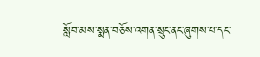སློབ་མས་སྨན་བཅོས་འགན་སྲུང་ནང་ཞུགས་པ་དང་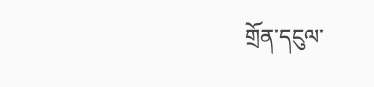གྲོན་དངུལ་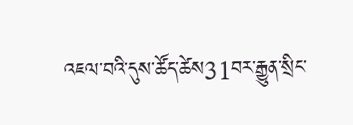འཇལ་བའི་དུས་ཚོད་ཚེས31བར་རྒྱུན་སྲིང་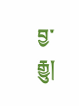བྱ་རྒྱུ།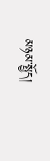མཉམ་སྤྱོད།